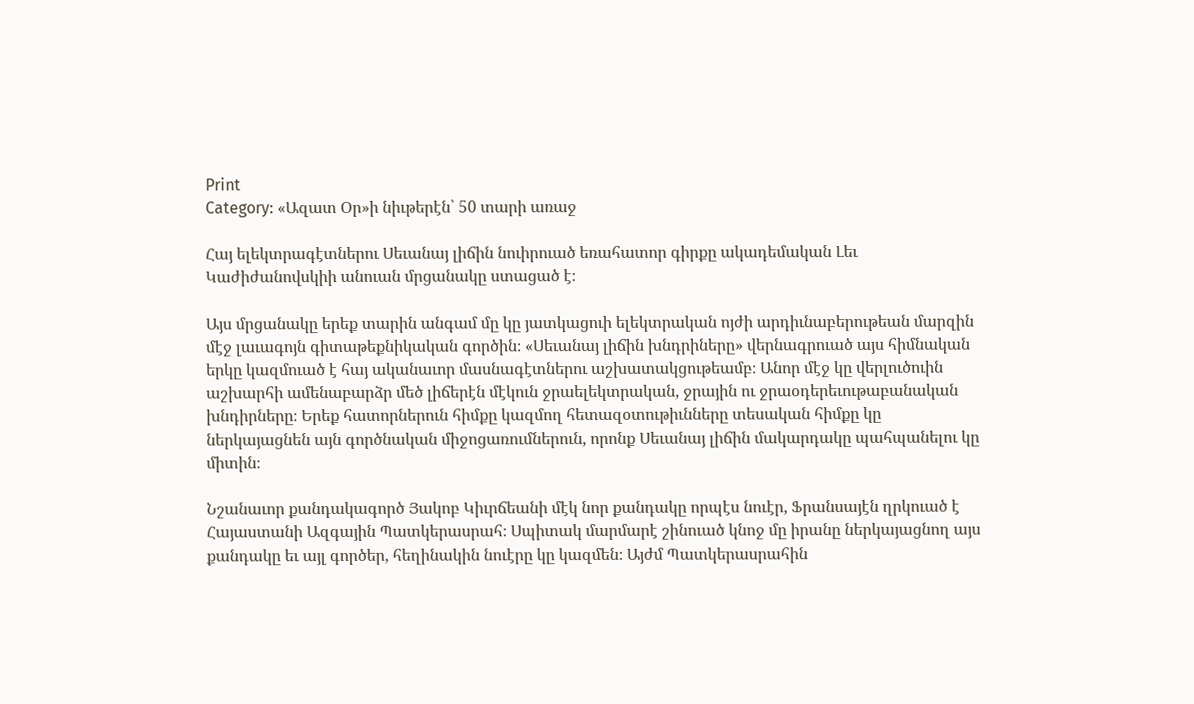Print
Category: «Ազատ Օր»ի նիւթերէն՝ 50 տարի առաջ

Հայ ելեկտրագէտներու Սեւանայ լիճին նուիրուած եռահատոր գիրքը ակադեմական Լեւ Կաժիժանովսկիի անուան մրցանակը ստացած է։

Այս մրցանակը երեք տարին անգամ մը կը յատկացուի ելեկտրական ոյժի արդիւնաբերութեան մարզին մէջ լաւագոյն գիտաթեքնիկական գործին։ «Սեւանայ լիճին խնդրիները» վերնագրուած այս հիմնական երկը կազմուած է հայ ականաւոր մասնագէտներու աշխատակցութեամբ։ Անոր մէջ կը վերլուծուին աշխարհի ամենաբարձր մեծ լիճերէն մէկուն ջրաելեկտրական, ջրային ու ջրաօդերեւութաբանական խնդիրները։ Երեք հատորներուն հիմքը կազմող հետազօտութիւնները տեսական հիմքը կը ներկայացնեն այն գործնական միջոցառումներուն, որոնք Սեւանայ լիճին մակարդակը պահպանելու կը միտին։

Նշանաւոր քանդակագործ Յակոբ Կիւրճեանի մէկ նոր քանդակը որպէս նուէր, Ֆրանսայէն ղրկուած է Հայաստանի Ազգային Պատկերասրահ։ Սպիտակ մարմարէ շինուած կնոջ մը իրանը ներկայացնող այս քանդակը եւ այլ գործեր, հեղինակին նուէրը կը կազմեն։ Այժմ Պատկերասրահին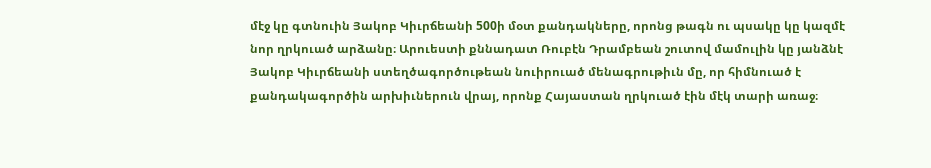մէջ կը գտնուին Յակոբ Կիւրճեանի 500ի մօտ քանդակները, որոնց թագն ու պսակը կը կազմէ նոր ղրկուած արձանը։ Արուեստի քննադատ Ռուբէն Դրամբեան շուտով մամուլին կը յանձնէ Յակոբ Կիւրճեանի ստեղծագործութեան նուիրուած մենագրութիւն մը, որ հիմնուած է քանդակագործին արխիւներուն վրայ, որոնք Հայաստան ղրկուած էին մէկ տարի առաջ։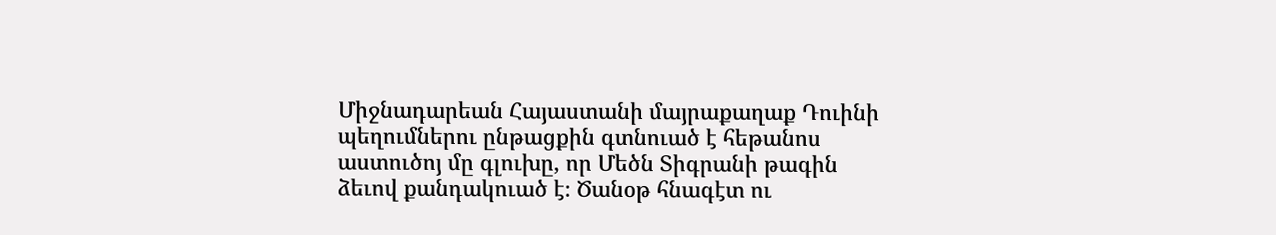Միջնադարեան Հայաստանի մայրաքաղաք Դուինի պեղումներու ընթացքին գտնուած է հեթանոս աստուծոյ մը գլուխը, որ Մեծն Տիգրանի թագին ձեւով քանդակուած է։ Ծանօթ հնագէտ ու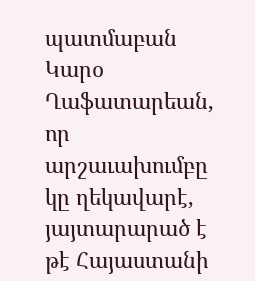պատմաբան Կարօ Ղաֆատարեան, որ արշաւախումբը կը ղեկավարէ, յայտարարած է թէ Հայաստանի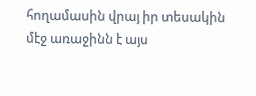հողամասին վրայ իր տեսակին մէջ առաջինն է այս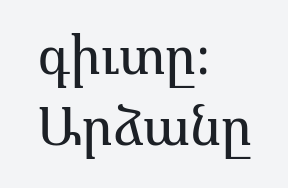գիւտը։ Արձանը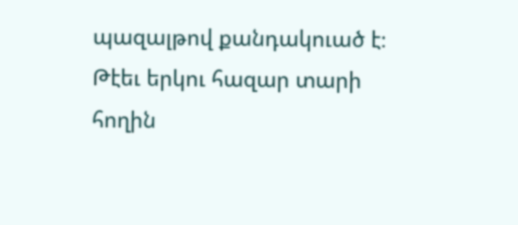պազալթով քանդակուած է։ Թէեւ երկու հազար տարի հողին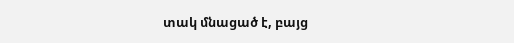տակ մնացած է, բայց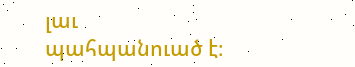լաւ պահպանուած է։